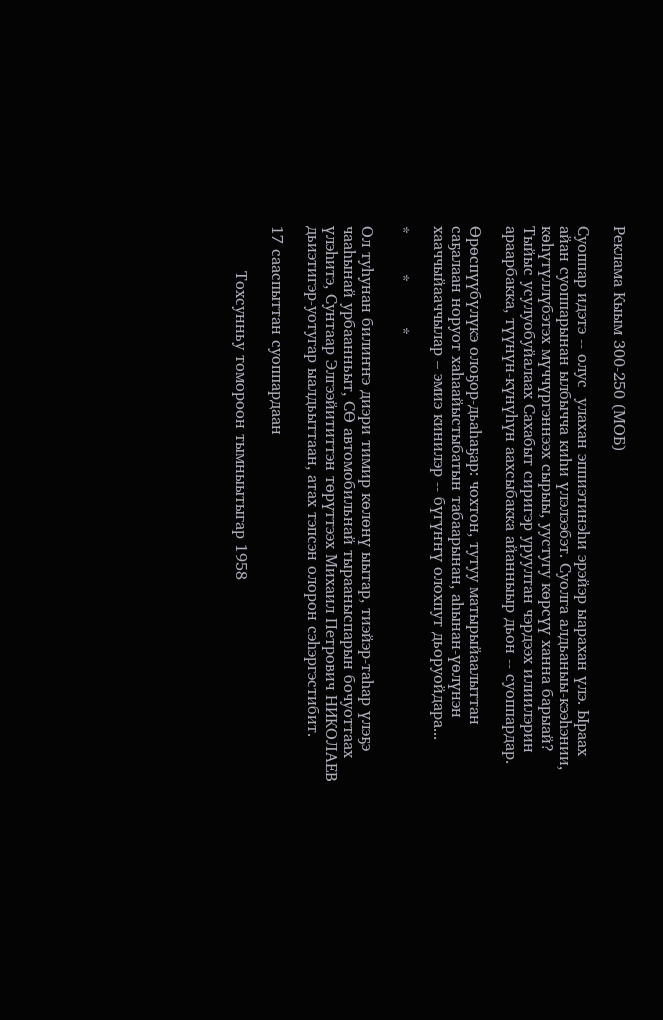Реклама Кыым 300-250 (МОБ)

Суоппар идэтэ -- олус  улахан эппиэтинэһи эрэйэр ыарахан үлэ. Ыраах айан суоппарынан ылбычча киһи үлэлээбэт. Суолга алдьаныы-кээһэнии, көһүтүллүбэтэх мүччүргэннээх сырыы, уустугу көрсүү ханна барыай? Тыйыс усулуобуйалаах Сахабыт сиригэр уруултан чэрдээх илиилэрин араарбакка, түүнүн-күнүһүн аахсыбакка айанныыр дьон -- суоппардар.

Өрөспүүбүлүкэ олоҕор-дьаһаҕар: чохтон, тутуу матырыйаалыттан саҕалаан норуот хаһаайыстыбатын табаарынан, аһынан-үөлүнэн хааччыйааччылар – эмиэ кинилэр -- бүгүҥҥү олохпут дьоруойдара...

*        *         *

Ол туһунан билиҥҥэ диэри тимир көлөнү ыытар, тиэйэр-таһар үлэҕэ чааһынай урбаанньыт, СӨ автомобильнай тырааныспарын бочуоттаах үлэһитэ, Сунтаар Элгээйититтэн төрүттээх Михаил Петрович НИКОЛАЕВ дьиэтигэр-уотугар ыалдьыттаан, атах тэпсэн олорон сэһэргэстибит.

17 сааспыттан суоппардаан

         Тохсунньу томороон тымныытыгар 1958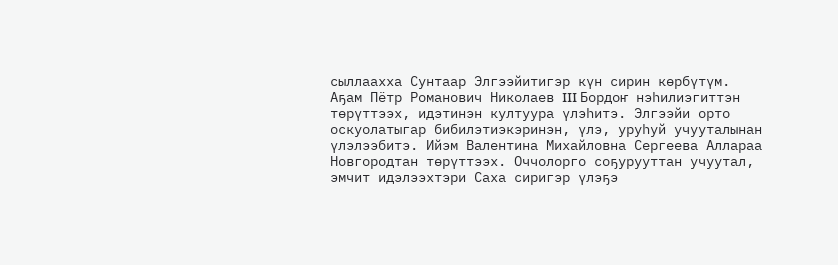сыллаахха Сунтаар Элгээйитигэр күн сирин көрбүтүм. Аҕам Пётр Романович Николаев III Бордоҥ нэһилиэгиттэн төрүттээх, идэтинэн култуура үлэһитэ. Элгээйи орто оскуолатыгар бибилэтиэкэринэн, үлэ, уруһуй учууталынан үлэлээбитэ. Ийэм Валентина Михайловна Сергеева Аллараа Новгородтан төрүттээх. Оччолорго соҕурууттан учуутал, эмчит идэлээхтэри Саха сиригэр үлэҕэ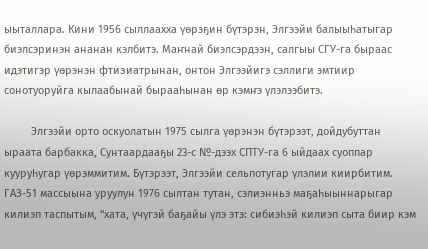ыыталлара. Кини 1956 сыллаахха үөрэҕин бүтэрэн, Элгээйи балыыһатыгар биэлсэринэн ананан кэлбитэ. Маҥнай биэлсэрдээн, салгыы СГУ-га быраас идэтигэр үөрэнэн фтизиатрынан, онтон Элгээйигэ сэллиги эмтиир сонотуоруйга кылаабынай бырааһынан өр кэмҥэ үлэлээбитэ.

         Элгээйи орто оскуолатын 1975 сылга үөрэнэн бүтэрээт, дойдубуттан ыраата барбакка, Сунтаардааҕы 23-с №-дээх СПТУ-га 6 ыйдаах суоппар кууруһугар үөрэммитим. Бүтэрээт, Элгээйи сельпотугар үлэлии киирбитим. ГАЗ-51 массыына уруулун 1976 сылтан тутан, сэлиэнньэ маҕаһыыннарыгар килиэп таспытым, “хата, үчүгэй баҕайы үлэ этэ: сибиэһэй килиэп сыта биир кэм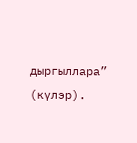дыргыллара” (күлэр).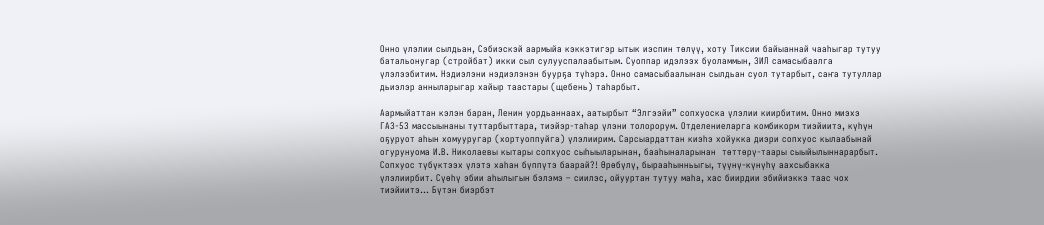Онно үлэлии сылдьан, Сэбиэскэй аармыйа кэккэтигэр ытык иэспин төлүү, хоту Тиксии байыаннай чааһыгар тутуу батальонугар (стройбат) икки сыл сулууспалаабытым. Суоппар идэлээх буоламмын, ЗИЛ самасыбаалга үлэлээбитим. Нэдиэлэни нэдиэлэнэн буурҕа түһэрэ. Онно самасыбаалынан сылдьан суол тутарбыт, саҥа тутуллар дьиэлэр анныларыгар хайыр таастары (щебень) таһарбыт.

Аармыйаттан кэлэн баран, Ленин уордьаннаах, аатырбыт “Элгээйи” сопхуоска үлэлии киирбитим. Онно миэхэ ГАЗ-53 массыынаны туттарбыттара, тиэйэр-таһар үлэни толорорум. Отделениеларга комбикорм тиэйиитэ, күһүн оҕуруот аһын хомууругар (хортуоппуйга) үлэлиирим. Сарсыардаттан киэһэ хойукка диэри сопхуос кылаабынай огурунуома И.В. Николаевы кытары сопхуос сыһыыларынан, бааһыналарынан  төттөрү-таары сыыйылыннарарбыт. Сопхуос түбүктээх үлэтэ хаһан бүппүтэ баарай?! Өрөбүлү, бырааһынньыгы, түүнү-күнүһү аахсыбакка үлэлиирбит. Сүөһү эбии аһылыгын бэлэмэ – сиилэс, ойууртан тутуу маһа, хас биирдии эбийиэккэ таас чох тиэйиитэ... Бүтэн биэрбэт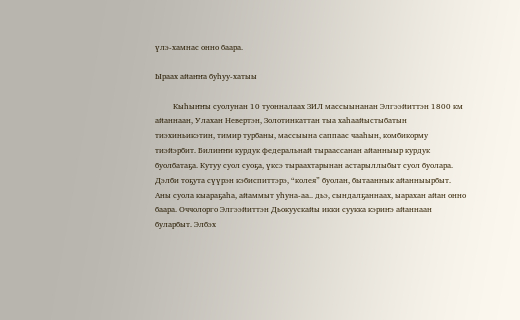үлэ-хамнас онно баара.

Ыраах айаҥҥа буһуу-хатыы

         Кыһыҥҥы суолунан 10 туонналаах ЗИЛ массыынанан Элгээйиттэн 1800 км айаннаан, Улахан Невертэн, Золотинкаттан тыа хаһаайыстыбатын тиэхиньикэтин, тимир турбаны, массыына саппаас чааһын, комбикорму тиэйэрбит. Билиҥҥи курдук федеральнай тыраассанан айанныыр курдук буолбатаҕа. Кутуу суол суоҕа, үксэ тыраахтарынан астарыллыбыт суол буолара. Дэлби тоҕута сүүрэн кэбиспиттэрэ, “колея” буолан, бытааннык айанныырбыт. Аны суола кыараҕаһа, айаммыт уһуна-аа.. дьэ, сындалҕаннаах, ыарахан айан онно баара. Оччолорго Элгээйиттэн Дьокуускайы икки суукка кэриҥэ айаннаан буларбыт. Элбэх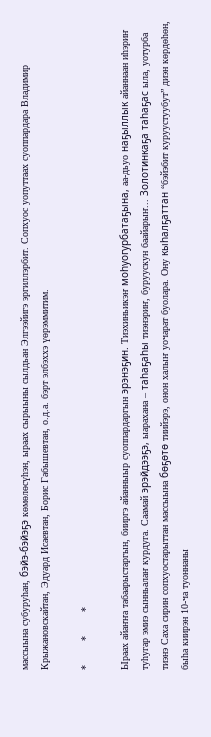массыына субуруһан, бэйэ-бэйэҕэ көмөлөсүһэн, ыраах сырыыны сылдьан Элгээйигэ эргиллэрбит. Сопхуос уопуттаах суоппардара Владимир Крыжановскайтан, Эдуард Исаевтан, Борис Габышевтан, о.д.а. бэрт элбэххэ үөрэммитим.

*        *        *

Ыраах айаҥҥа табаарыстаргын, бииргэ айанныыр суоппардаргын эрэнэҕин. Тиэхиньикэҥ моһуогурбатаҕына, аа-дьуо наҕыллык айаннаан иһэриҥ туһугар эмиэ сынньалаҥ курдуга. Саамай эрэйдээҕэ, ыарахана – таһаҕаһы тиэнэриҥ, буруускун баайарыҥ... Золотинкаҕа таһаҕас ыла, уотурба тиэнэ Саха сирин сопхуостарыттан массыына бөҕөтө тиийэрэ, онон халыҥ уочарат буолара. Ону кыһалҕаттан “бэйэбит куруустуубут” диэн көрдөһөн, быһа киирэн 10-ча туоннаны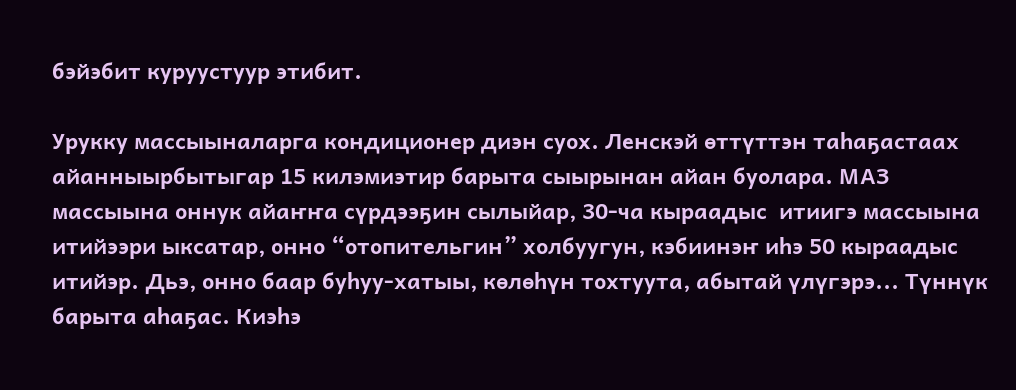бэйэбит куруустуур этибит.

Урукку массыыналарга кондиционер диэн суох. Ленскэй өттүттэн таһаҕастаах айанныырбытыгар 15 килэмиэтир барыта сыырынан айан буолара. МАЗ массыына оннук айаҥҥа сүрдээҕин сылыйар, 30-ча кыраадыс  итиигэ массыына итийээри ыксатар, онно “отопительгин” холбуугун, кэбиинэҥ иһэ 50 кыраадыс итийэр. Дьэ, онно баар буһуу-хатыы, көлөһүн тохтуута, абытай үлүгэрэ... Түннүк барыта аһаҕас. Киэһэ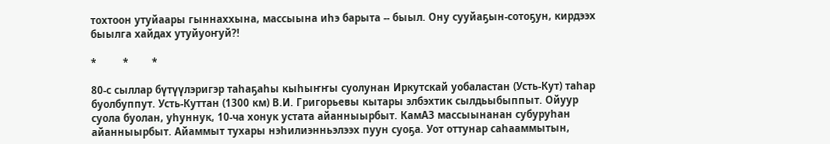тохтоон утуйаары гыннаххына, массыына иһэ барыта -- быыл. Ону сууйаҕын-сотоҕун, кирдээх быылга хайдах утуйуоҥуй?!

*         *        *

80-с сыллар бүтүүлэригэр таһаҕаһы кыһыҥҥы суолунан Иркутскай уобаластан (Усть-Кут) таһар буолбуппут. Усть-Куттан (1300 км) В.И. Григорьевы кытары элбэхтик сылдьыбыппыт. Ойуур суола буолан, уһуннук, 10-ча хонук устата айанныырбыт. КамАЗ массыынанан субуруһан айанныырбыт. Айаммыт тухары нэһилиэнньэлээх пуун суоҕа. Уот оттунар саһааммытын,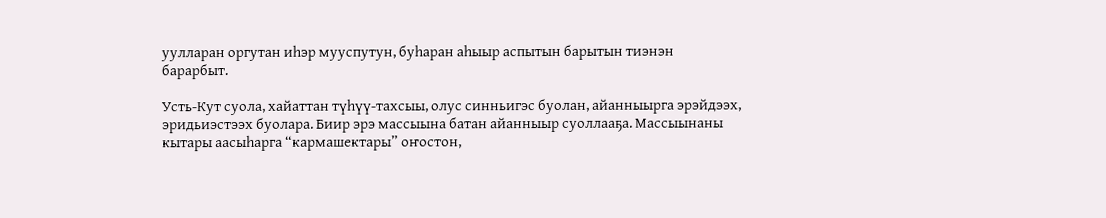уулларан оргутан иһэр мууспутун, буһаран аһыыр аспытын барытын тиэнэн барарбыт.

Усть-Кут суола, хайаттан түһүү-тахсыы, олус синньигэс буолан, айанныырга эрэйдээх, эридьиэстээх буолара. Биир эрэ массыына батан айанныыр суоллааҕа. Массыынаны кытары аасыһарга “кармашектары” оҥостон,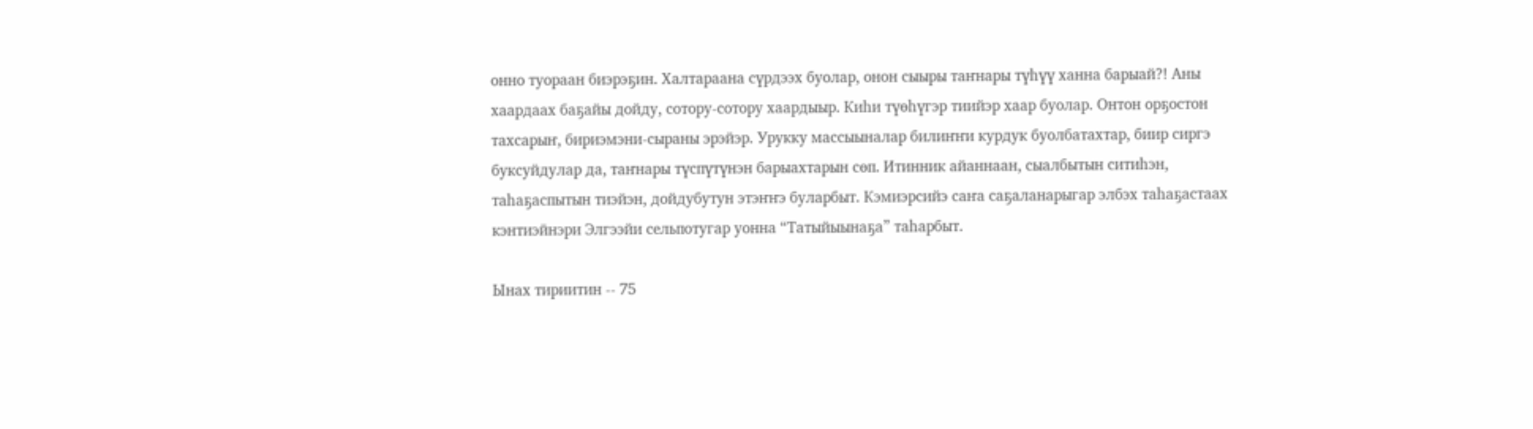онно туораан биэрэҕин. Халтараана сүрдээх буолар, онон сыыры таҥнары түһүү ханна барыай?! Аны хаардаах баҕайы дойду, сотору-сотору хаардыыр. Киһи түөһүгэр тиийэр хаар буолар. Онтон орҕостон тахсарыҥ, бириэмэни-сыраны эрэйэр. Урукку массыыналар билиҥҥи курдук буолбатахтар, биир сиргэ буксуйдулар да, таҥнары түспүтүнэн барыахтарын сөп. Итинник айаннаан, сыалбытын ситиһэн, таһаҕаспытын тиэйэн, дойдубутун этэҥҥэ буларбыт. Кэмиэрсийэ саҥа саҕаланарыгар элбэх таһаҕастаах кэнтиэйнэри Элгээйи сельпотугар уонна “Татыйыынаҕа” таһарбыт.

Ынах тириитин -- 75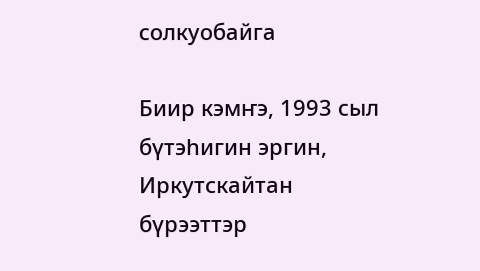солкуобайга

Биир кэмҥэ, 1993 сыл бүтэһигин эргин, Иркутскайтан бүрээттэр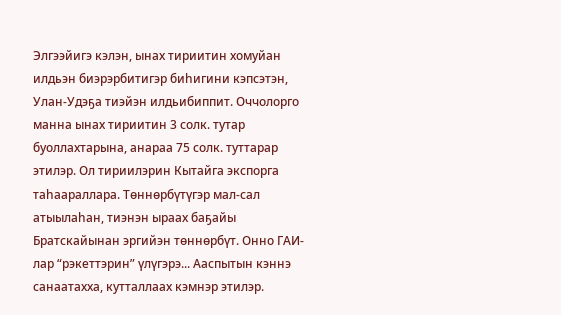Элгээйигэ кэлэн, ынах тириитин хомуйан илдьэн биэрэрбитигэр биһигини кэпсэтэн, Улан-Удэҕа тиэйэн илдьибиппит. Оччолорго манна ынах тириитин 3 солк. тутар буоллахтарына, анараа 75 солк. туттарар этилэр. Ол тириилэрин Кытайга экспорга таһаараллара. Төннөрбүтүгэр мал-сал атыылаһан, тиэнэн ыраах баҕайы Братскайынан эргийэн төннөрбүт. Онно ГАИ-лар “рэкеттэрин” үлүгэрэ... Ааспытын кэннэ санаатахха, кутталлаах кэмнэр этилэр.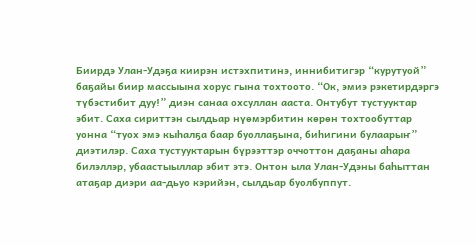Биирдэ Улан-Удэҕа киирэн истэхпитинэ, иннибитигэр “курутуой” баҕайы биир массыына хорус гына тохтоото. “Ок, эмиэ рэкетирдэргэ түбэстибит дуу!” диэн санаа охсуллан ааста. Онтубут тустууктар эбит. Саха сириттэн сылдьар нүөмэрбитин көрөн тохтообуттар уонна “туох эмэ кыһалҕа баар буоллаҕына, биһигини булаарыҥ” диэтилэр. Саха тустууктарын бүрээттэр оччоттон даҕаны аһара билэллэр, убаастыыллар эбит этэ. Онтон ыла Улан-Удэны баһыттан атаҕар диэри аа-дьуо кэрийэн, сылдьар буолбуппут.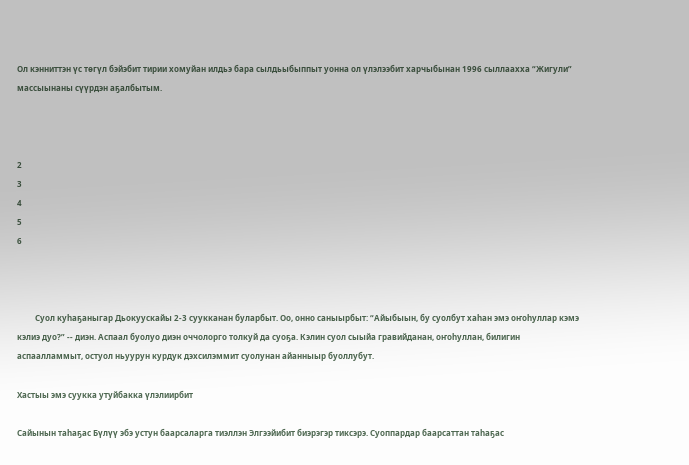Ол кэнниттэн үс төгүл бэйэбит тирии хомуйан илдьэ бара сылдьыбыппыт уонна ол үлэлээбит харчыбынан 1996 сыллаахха “Жигули” массыынаны сүүрдэн аҕалбытым.



2
3
4
5
6



         Суол куһаҕаныгар Дьокуускайы 2-3 суукканан буларбыт. Оо, онно саныырбыт: “Айыбыын, бу суолбут хаһан эмэ оҥоһуллар кэмэ кэлиэ дуо?” -- диэн. Аспаал буолуо диэн оччолорго толкуй да суоҕа. Кэлин суол сыыйа гравийданан, оҥоһуллан, билигин аспаалламмыт, остуол ньуурун курдук дэхсилэммит суолунан айанныыр буоллубут.

Хастыы эмэ суукка утуйбакка үлэлиирбит

Сайынын таһаҕас Бүлүү эбэ устун баарсаларга тиэллэн Элгээйибит биэрэгэр тиксэрэ. Суоппардар баарсаттан таһаҕас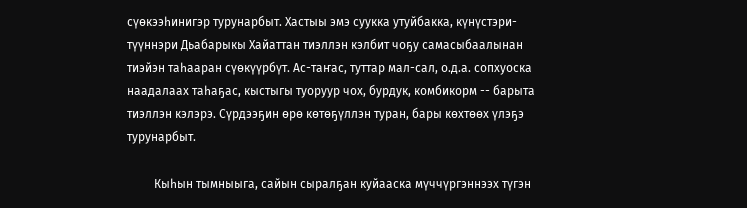сүөкээһинигэр турунарбыт. Хастыы эмэ суукка утуйбакка, күнүстэри-түүннэри Дьабарыкы Хайаттан тиэллэн кэлбит чоҕу самасыбаалынан тиэйэн таһааран сүөкүүрбүт. Ас-таҥас, туттар мал-сал, о.д.а. сопхуоска наадалаах таһаҕас, кыстыгы туоруур чох, бурдук, комбикорм -- барыта тиэллэн кэлэрэ. Сүрдээҕин өрө көтөҕүллэн туран, бары көхтөөх үлэҕэ турунарбыт.

         Кыһын тымныыга, сайын сыралҕан куйааска мүччүргэннээх түгэн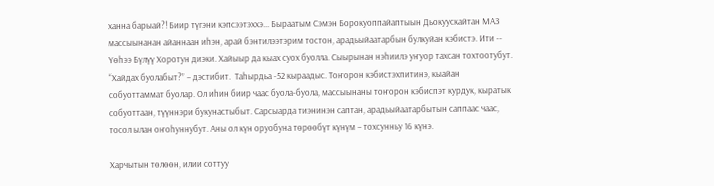ханна барыай?! Биир түгэни кэпсээтэххэ... Быраатым Сэмэн Борокуоппайаптыын Дьокуускайтан МАЗ массыынанан айаннаан иһэн, арай бэнтилээтэрим тостон, арадьыйаатарбын булкуйан кэбистэ. Ити -- Үөһээ Бүлүү Хоротун диэки. Хайыыр да кыах суох буолла. Сыырынан нэһиилэ уҥуор тахсан тохтоотубут. “Хайдах буолабыт?” – дэстибит.  Таһырдьа -52 кыраадыс. Тоҥорон кэбистэхпитинэ, кыайан собуоттаммат буолар. Ол иһин биир чаас буола-буола, массыынаны тоҥорон кэбиспэт курдук, кыратык собуоттаан, түүннэри букунастыбыт. Сарсыарда тиэнинэн саптан, арадьыйаатарбытын саппаас чаас, тосол ылан оҥоһуннубут. Аны ол күн оруобуна төрөөбүт күнүм – тохсунньу 16 күнэ.

Харчытын төлөөн, илии соттуу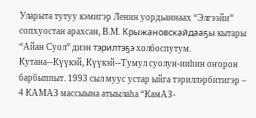Уларыта тутуу кэмигэр Ленин уордьаннаах “Элгээйи” сопхуостан арахсан, В.М. Крыжановскайдааҕы кытары “Айан Суол” диэн тэрилтэҕэ холбоспутум. Кутана--Күүкэй, Күүкэй--Тумул суолун-ииһин оҥорон барбыппыт. 1993 сыл муус устар ыйга тэриллэрбитигэр – 4 КАМАЗ массыына атыылаһа “КамАЗ-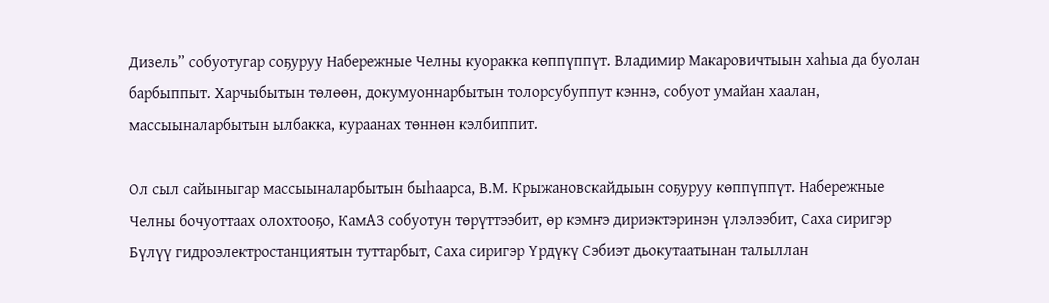Дизель” собуотугар соҕуруу Набережные Челны куоракка көппүппүт. Владимир Макаровичтыын хаһыа да буолан барбыппыт. Харчыбытын төлөөн, докумуоннарбытын толорсубуппут кэннэ, собуот умайан хаалан, массыыналарбытын ылбакка, кураанах төннөн кэлбиппит.

Ол сыл сайыныгар массыыналарбытын быһаарса, В.М. Крыжановскайдыын соҕуруу көппүппүт. Набережные Челны бочуоттаах олохтооҕо, КамАЗ собуотун төрүттээбит, өр кэмҥэ дириэктэринэн үлэлээбит, Саха сиригэр Бүлүү гидроэлектростанциятын туттарбыт, Саха сиригэр Үрдүкү Сэбиэт дьокутаатынан талыллан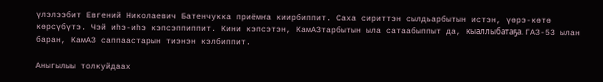үлэлээбит Евгений Николаевич Батенчукка приёмҥа киирбиппит. Саха сириттэн сылдьарбытын истэн, үөрэ-көтө көрсүбүтэ. Чэй иһэ-иһэ кэпсэппиппит. Кини кэпсэтэн, КамАЗтарбытын ыла сатаабыппыт да, кыаллыбатаҕа. ГАЗ-53 ылан баран, КамАЗ саппаастарын тиэнэн кэлбиппит.

Аныгылыы толкуйдаах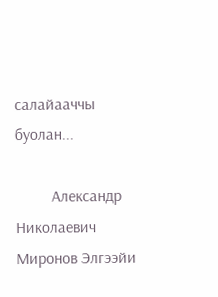салайааччы буолан...

         Александр Николаевич Миронов Элгээйи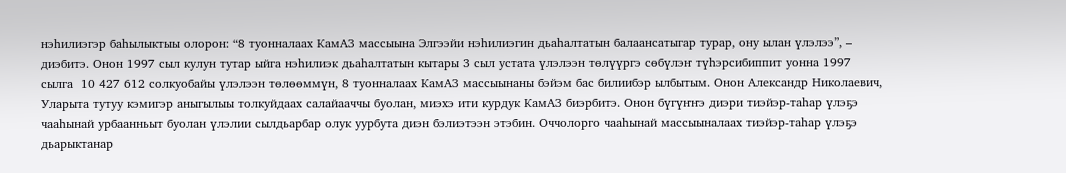нэһилиэгэр баһылыктыы олорон: “8 туонналаах КамАЗ массыына Элгээйи нэһилиэгин дьаһалтатын балаансатыгар турар, ону ылан үлэлээ”, – диэбитэ. Онон 1997 сыл кулун тутар ыйга нэһилиэк дьаһалтатын кытары 3 сыл устата үлэлээн төлүүргэ сөбүлэҥ түһэрсибиппит уонна 1997 сылга  10 427 612 солкуобайы үлэлээн төлөөммүн, 8 туонналаах КамАЗ массыынаны бэйэм бас билиибэр ылбытым. Онон Александр Николаевич, Уларыта тутуу кэмигэр аныгылыы толкуйдаах салайааччы буолан, миэхэ ити курдук КамАЗ биэрбитэ. Онон бүгүҥҥэ диэри тиэйэр-таһар үлэҕэ чааһынай урбаанньыт буолан үлэлии сылдьарбар олук уурбута диэн бэлиэтээн этэбин. Оччолорго чааһынай массыыналаах тиэйэр-таһар үлэҕэ дьарыктанар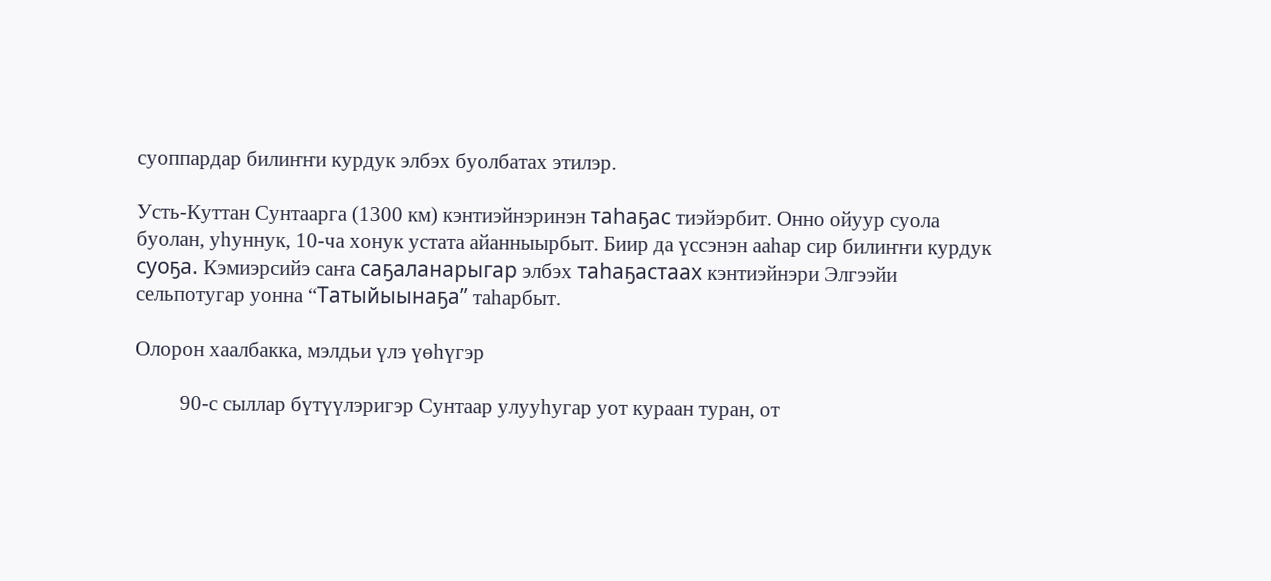суоппардар билиҥҥи курдук элбэх буолбатах этилэр.

Усть-Куттан Сунтаарга (1300 км) кэнтиэйнэринэн таһаҕас тиэйэрбит. Онно ойуур суола буолан, уһуннук, 10-ча хонук устата айанныырбыт. Биир да үссэнэн ааһар сир билиҥҥи курдук суоҕа. Кэмиэрсийэ саҥа саҕаланарыгар элбэх таһаҕастаах кэнтиэйнэри Элгээйи сельпотугар уонна “Татыйыынаҕа” таһарбыт.

Олорон хаалбакка, мэлдьи үлэ үөһүгэр

         90-с сыллар бүтүүлэригэр Сунтаар улууһугар уот кураан туран, от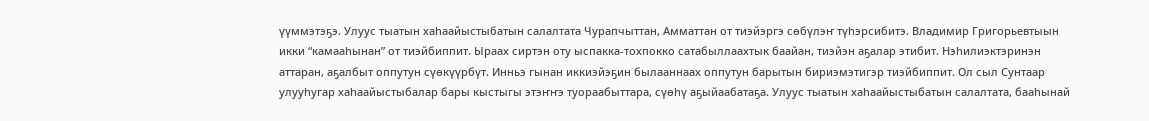үүммэтэҕэ. Улуус тыатын хаһаайыстыбатын салалтата Чурапчыттан, Амматтан от тиэйэргэ сөбүлэҥ түһэрсибитэ. Владимир Григорьевтыын икки “камааһынан” от тиэйбиппит. Ыраах сиртэн оту ыспакка-тохпокко сатабыллаахтык баайан, тиэйэн аҕалар этибит. Нэһилиэктэринэн аттаран, аҕалбыт оппутун сүөкүүрбүт. Инньэ гынан иккиэйэҕин былааннаах оппутун барытын бириэмэтигэр тиэйбиппит. Ол сыл Сунтаар улууһугар хаһаайыстыбалар бары кыстыгы этэҥҥэ туораабыттара, сүөһү аҕыйаабатаҕа. Улуус тыатын хаһаайыстыбатын салалтата, бааһынай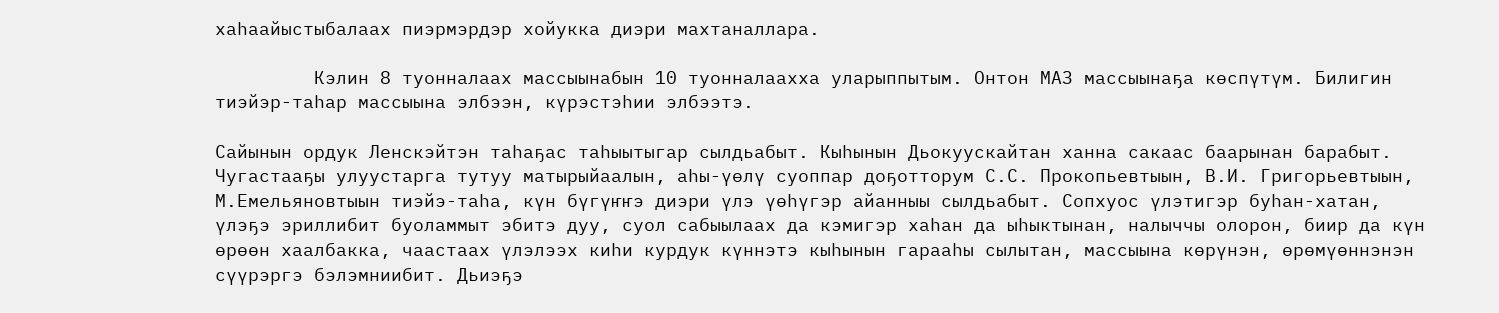хаһаайыстыбалаах пиэрмэрдэр хойукка диэри махтаналлара.

         Кэлин 8 туонналаах массыынабын 10 туонналаахха уларыппытым. Онтон МАЗ массыынаҕа көспүтүм. Билигин тиэйэр-таһар массыына элбээн, күрэстэһии элбээтэ.

Сайынын ордук Ленскэйтэн таһаҕас таһыытыгар сылдьабыт. Кыһынын Дьокуускайтан ханна сакаас баарынан барабыт. Чугастааҕы улуустарга тутуу матырыйаалын, аһы-үөлү суоппар доҕотторум С.С. Прокопьевтыын, В.И. Григорьевтыын, М.Емельяновтыын тиэйэ-таһа, күн бүгүҥҥэ диэри үлэ үөһүгэр айанныы сылдьабыт. Сопхуос үлэтигэр буһан-хатан, үлэҕэ эриллибит буоламмыт эбитэ дуу, суол сабыылаах да кэмигэр хаһан да ыһыктынан, налыччы олорон, биир да күн өрөөн хаалбакка, чаастаах үлэлээх киһи курдук күннэтэ кыһынын гарааһы сылытан, массыына көрүнэн, өрөмүөннэнэн сүүрэргэ бэлэмниибит. Дьиэҕэ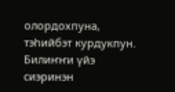олордохпуна, тэһийбэт курдукпун. Билиҥҥи үйэ сиэринэн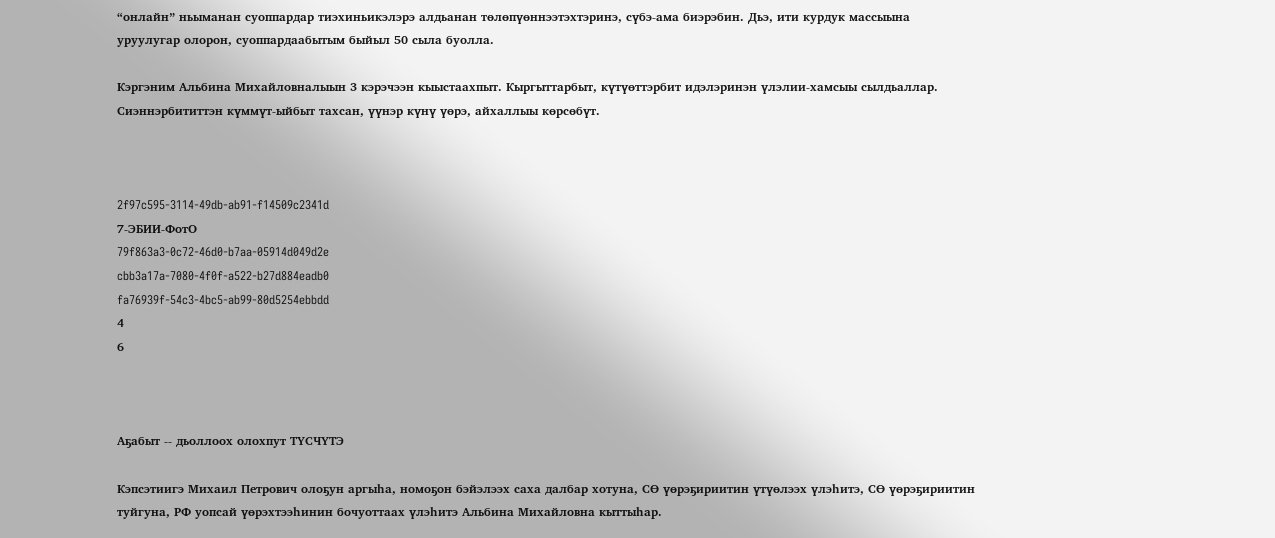“онлайн” ньыманан суоппардар тиэхиньикэлэрэ алдьанан төлөпүөннээтэхтэринэ, сүбэ-ама биэрэбин. Дьэ, ити курдук массыына уруулугар олорон, суоппардаабытым быйыл 50 сыла буолла.

Кэргэним Альбина Михайловналыын 3 кэрэчээн кыыстаахпыт. Кыргыттарбыт, күтүөттэрбит идэлэринэн үлэлии-хамсыы сылдьаллар. Сиэннэрбититтэн күммүт-ыйбыт тахсан, үүнэр күнү үөрэ, айхаллыы көрсөбүт.



2f97c595-3114-49db-ab91-f14509c2341d
7-ЭБИИ-ФотО
79f863a3-0c72-46d0-b7aa-05914d049d2e
cbb3a17a-7080-4f0f-a522-b27d884eadb0
fa76939f-54c3-4bc5-ab99-80d5254ebbdd
4
6



Аҕабыт -- дьоллоох олохпут ТҮСЧҮТЭ

Кэпсэтиигэ Михаил Петрович олоҕун аргыһа, номоҕон бэйэлээх саха далбар хотуна, СӨ үөрэҕириитин үтүөлээх үлэһитэ, СӨ үөрэҕириитин туйгуна, РФ уопсай үөрэхтээһинин бочуоттаах үлэһитэ Альбина Михайловна кыттыһар.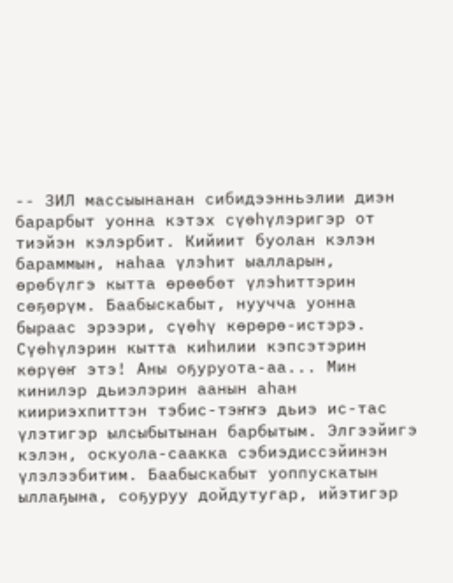-- ЗИЛ массыынанан сибидээнньэлии диэн барарбыт уонна кэтэх сүөһүлэригэр от тиэйэн кэлэрбит. Кийиит буолан кэлэн бараммын, наһаа үлэһит ыалларын, өрөбүлгэ кытта өрөөбөт үлэһиттэрин сөҕөрүм. Баабыскабыт, нуучча уонна быраас эрээри, сүөһү көрөрө-истэрэ. Сүөһүлэрин кытта киһилии кэпсэтэрин көрүөҥ этэ! Аны оҕуруота-аа... Мин кинилэр дьиэлэрин аанын аһан киириэхпиттэн тэбис-тэҥҥэ дьиэ ис-тас үлэтигэр ылсыбытынан барбытым. Элгээйигэ кэлэн, оскуола-саакка сэбиэдиссэйинэн үлэлээбитим. Баабыскабыт уоппускатын ыллаҕына, соҕуруу дойдутугар, ийэтигэр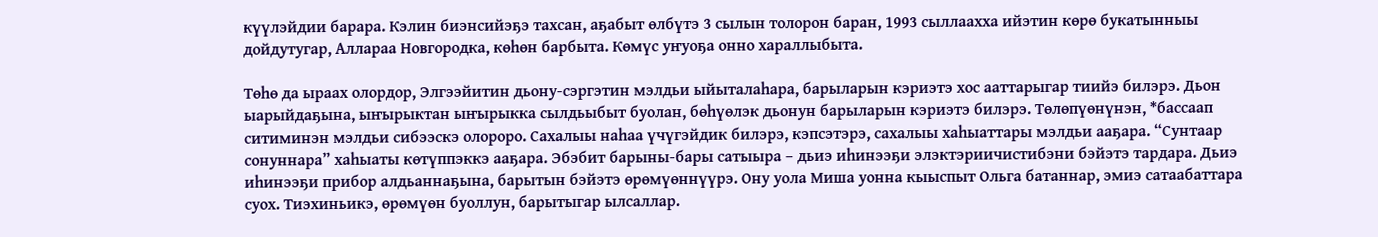күүлэйдии барара. Кэлин биэнсийэҕэ тахсан, аҕабыт өлбүтэ 3 сылын толорон баран, 1993 сыллаахха ийэтин көрө букатынныы дойдутугар, Аллараа Новгородка, көһөн барбыта. Көмүс уҥуоҕа онно хараллыбыта.

Төһө да ыраах олордор, Элгээйитин дьону-сэргэтин мэлдьи ыйыталаһара, барыларын кэриэтэ хос ааттарыгар тиийэ билэрэ. Дьон ыарыйдаҕына, ыҥырыктан ыҥырыкка сылдьыбыт буолан, бөһүөлэк дьонун барыларын кэриэтэ билэрэ. Төлөпүөнүнэн, *бассаап  ситиминэн мэлдьи сибээскэ олороро. Сахалыы наһаа үчүгэйдик билэрэ, кэпсэтэрэ, сахалыы хаһыаттары мэлдьи ааҕара. “Сунтаар сонуннара” хаһыаты көтүппэккэ ааҕара. Эбэбит барыны-бары сатыыра – дьиэ иһинээҕи элэктэриичистибэни бэйэтэ тардара. Дьиэ иһинээҕи прибор алдьаннаҕына, барытын бэйэтэ өрөмүөннүүрэ. Ону уола Миша уонна кыыспыт Ольга батаннар, эмиэ сатаабаттара суох. Тиэхиньикэ, өрөмүөн буоллун, барытыгар ылсаллар.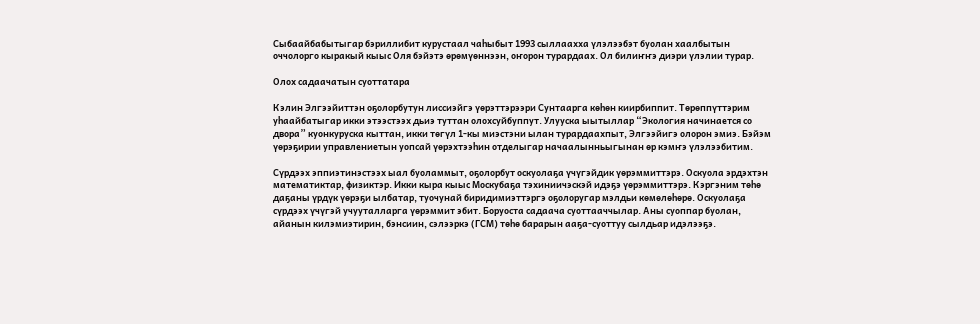Сыбаайбабытыгар бэриллибит курустаал чаһыбыт 1993 сыллаахха үлэлээбэт буолан хаалбытын оччолорго кыракый кыыс Оля бэйэтэ өрөмүөннээн, оҥорон турардаах. Ол билиҥҥэ диэри үлэлии турар.

Олох садаачатын суоттатара

Кэлин Элгээйиттэн оҕолорбутун лиссиэйгэ үөрэттэрээри Сунтаарга көһөн киирбиппит. Төрөппүттэрим уһаайбатыгар икки этээстээх дьиэ туттан олохсуйбуппут. Улууска ыытыллар “Экология начинается со двора” куонкуруска кыттан, икки төгүл 1-кы миэстэни ылан турардаахпыт, Элгээйигэ олорон эмиэ. Бэйэм үөрэҕирии управлениетын уопсай үөрэхтээһин отделыгар начаалынньыгынан өр кэмҥэ үлэлээбитим.

Сүрдээх эппиэтинэстээх ыал буоламмыт, оҕолорбут оскуолаҕа үчүгэйдик үөрэммиттэрэ. Оскуола эрдэхтэн математиктар, физиктэр. Икки кыра кыыс Москубаҕа тэхиниичэскэй идэҕэ үөрэммиттэрэ. Кэргэним төһө даҕаны үрдүк үөрэҕи ылбатар, туочунай биридимиэттэргэ оҕолоругар мэлдьи көмөлөһөрө. Оскуолаҕа сүрдээх үчүгэй учууталларга үөрэммит эбит. Боруоста садаача суоттааччылар. Аны суоппар буолан, айанын килэмиэтирин, бэнсиин, сэлээркэ (ГСМ) төһө барарын ааҕа-суоттуу сылдьар идэлээҕэ.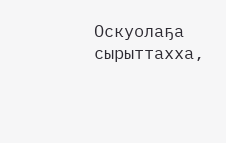Оскуолаҕа сырыттахха,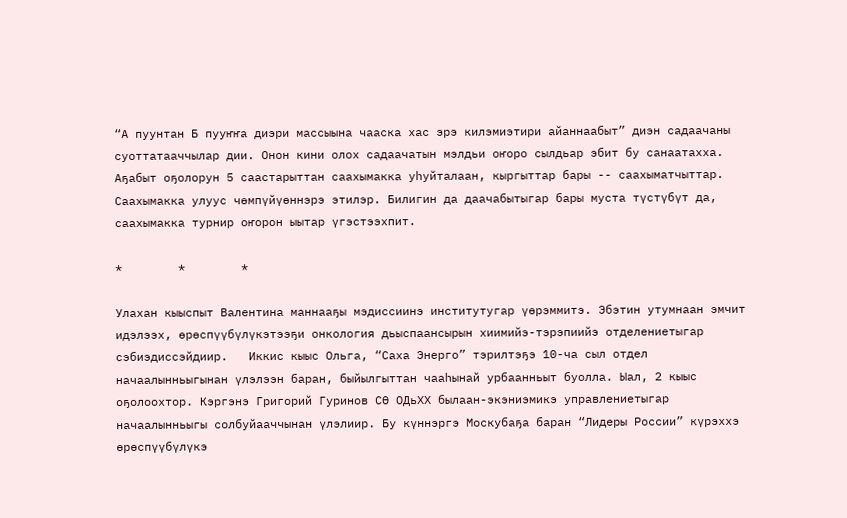“А пуунтан Б пууҥҥа диэри массыына чааска хас эрэ килэмиэтири айаннаабыт” диэн садаачаны суоттатааччылар дии. Онон кини олох садаачатын мэлдьи оҥоро сылдьар эбит бу санаатахха. Аҕабыт оҕолорун 5 саастарыттан саахымакка уһуйталаан, кыргыттар бары -- саахыматчыттар. Саахымакка улуус чөмпүйүөннэрэ этилэр. Билигин да даачабытыгар бары муста түстүбүт да, саахымакка турнир оҥорон ыытар үгэстээхпит.

*        *        *

Улахан кыыспыт Валентина маннааҕы мэдиссиинэ институтугар үөрэммитэ. Эбэтин утумнаан эмчит идэлээх, өрөспүүбүлүкэтээҕи онкология дьыспаансырын хиимийэ-тэрэпиийэ отделениетыгар сэбиэдиссэйдиир.   Иккис кыыс Ольга, “Саха Энерго” тэрилтэҕэ 10-ча сыл отдел начаалынньыгынан үлэлээн баран, быйылгыттан чааһынай урбаанньыт буолла. Ыал, 2 кыыс оҕолоохтор. Кэргэнэ Григорий Гуринов СӨ ОДьХХ былаан-экэниэмикэ управлениетыгар начаалынньыгы солбуйааччынан үлэлиир. Бу күннэргэ Москубаҕа баран “Лидеры России” күрэххэ өрөспүүбүлүкэ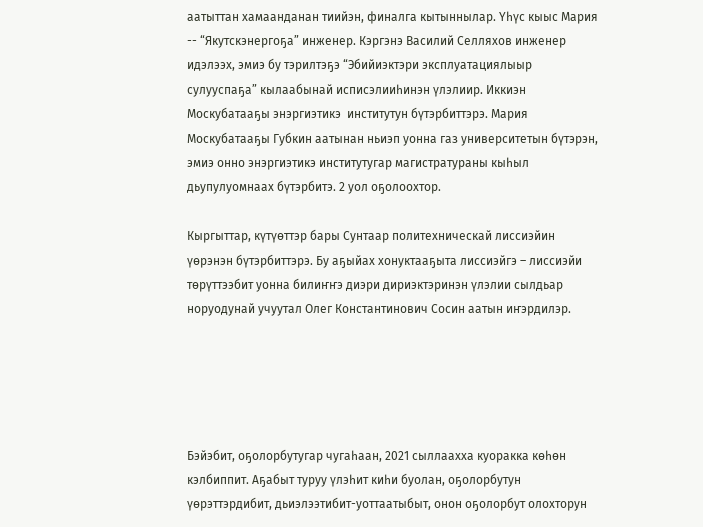аатыттан хамаанданан тиийэн, финалга кытыннылар. Үһүс кыыс Мария -- “Якутскэнергоҕа” инженер. Кэргэнэ Василий Селляхов инженер идэлээх, эмиэ бу тэрилтэҕэ “Эбийиэктэри эксплуатациялыыр сулууспаҕа” кылаабынай исписэлииһинэн үлэлиир. Иккиэн Москубатааҕы энэргиэтикэ  институтун бүтэрбиттэрэ. Мария Москубатааҕы Губкин аатынан ньиэп уонна газ университетын бүтэрэн, эмиэ онно энэргиэтикэ институтугар магистратураны кыһыл дьупулуомнаах бүтэрбитэ. 2 уол оҕолоохтор.

Кыргыттар, күтүөттэр бары Сунтаар политехническай лиссиэйин үөрэнэн бүтэрбиттэрэ. Бу аҕыйах хонуктааҕыта лиссиэйгэ – лиссиэйи төрүттээбит уонна билиҥҥэ диэри дириэктэринэн үлэлии сылдьар норуодунай учуутал Олег Константинович Сосин аатын иҥэрдилэр.





Бэйэбит, оҕолорбутугар чугаһаан, 2021 сыллаахха куоракка көһөн кэлбиппит. Аҕабыт туруу үлэһит киһи буолан, оҕолорбутун үөрэттэрдибит, дьиэлээтибит-уоттаатыбыт, онон оҕолорбут олохторун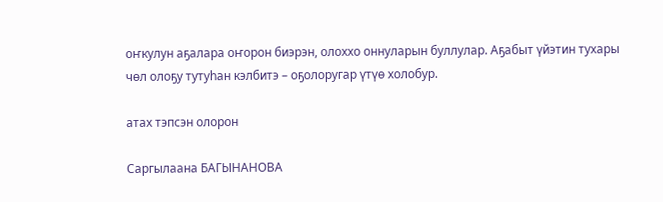оҥкулун аҕалара оҥорон биэрэн, олоххо оннуларын буллулар. Аҕабыт үйэтин тухары чөл олоҕу тутуһан кэлбитэ – оҕолоругар үтүө холобур.

атах тэпсэн олорон

Саргылаана БАГЫНАНОВА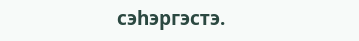сэһэргэстэ.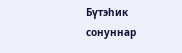Бүтэһик сонуннар